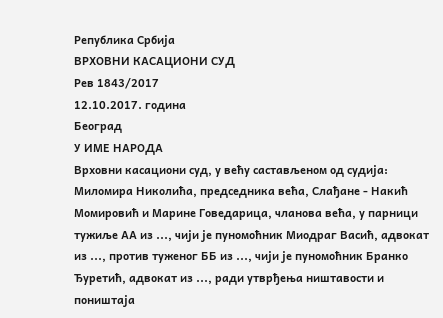Република Србија
ВРХОВНИ КАСАЦИОНИ СУД
Рев 1843/2017
12.10.2017. година
Београд
У ИМЕ НАРОДА
Врховни касациони суд, у већу састављеном од судија: Миломира Николића, председника већа, Слађане - Накић Момировић и Марине Говедарица, чланова већа, у парници тужиље АА из ..., чији је пуномоћник Миодраг Васић, адвокат из ..., против туженог ББ из ..., чији је пуномоћник Бранко Ђуретић, адвокат из ..., ради утврђења ништавости и поништаја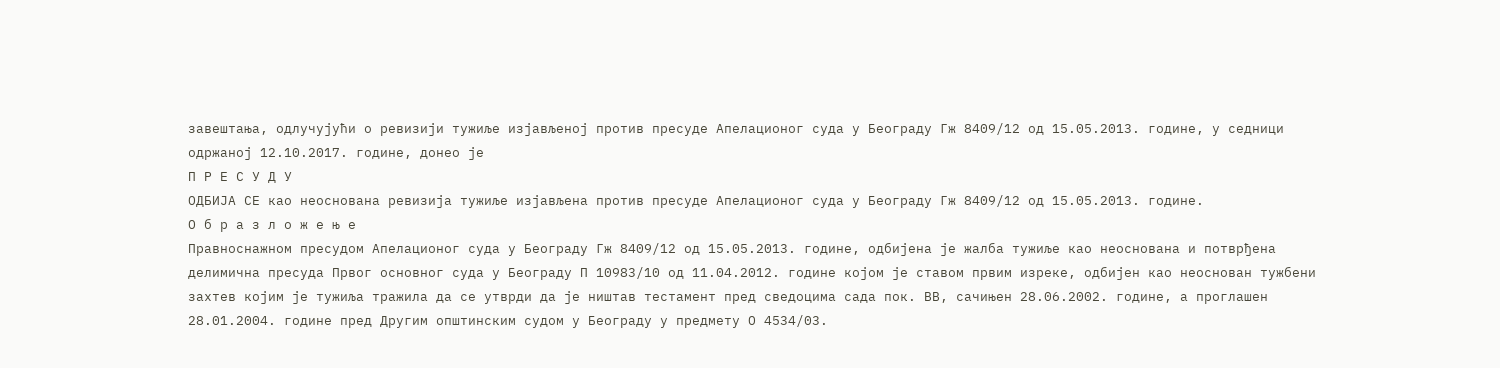завештања, одлучујући о ревизији тужиље изјављеној против пресуде Апелационог суда у Београду Гж 8409/12 од 15.05.2013. године, у седници одржаној 12.10.2017. године, донео је
П Р Е С У Д У
ОДБИЈА СЕ као неоснована ревизија тужиље изјављена против пресуде Апелационог суда у Београду Гж 8409/12 од 15.05.2013. године.
О б р а з л о ж е њ е
Правноснажном пресудом Апелационог суда у Београду Гж 8409/12 од 15.05.2013. године, одбијена је жалба тужиље као неоснована и потврђена делимична пресуда Првог основног суда у Београду П 10983/10 од 11.04.2012. године којом је ставом првим изреке, одбијен као неоснован тужбени захтев којим је тужиља тражила да се утврди да је ништав тестамент пред сведоцима сада пок. ВВ, сачињен 28.06.2002. године, а проглашен 28.01.2004. године пред Другим општинским судом у Београду у предмету О 4534/03.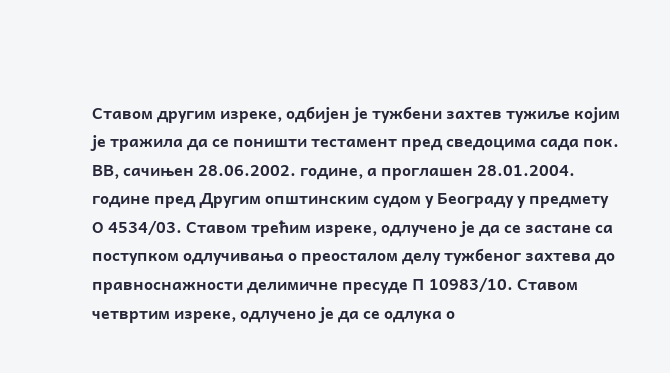Ставом другим изреке, одбијен је тужбени захтев тужиље којим је тражила да се поништи тестамент пред сведоцима сада пок. ВВ, сачињен 28.06.2002. године, а проглашен 28.01.2004. године пред Другим општинским судом у Београду у предмету О 4534/03. Ставом трећим изреке, одлучено је да се застане са поступком одлучивања о преосталом делу тужбеног захтева до правноснажности делимичне пресуде П 10983/10. Ставом четвртим изреке, одлучено је да се одлука о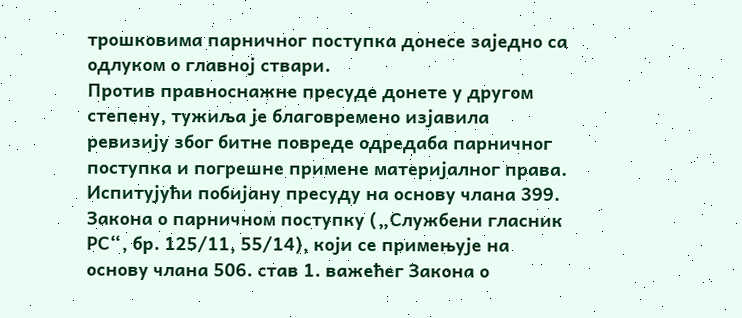трошковима парничног поступка донесе заједно са одлуком о главној ствари.
Против правноснажне пресуде донете у другом степену, тужиља је благовремено изјавила ревизију због битне повреде одредаба парничног поступка и погрешне примене материјалног права.
Испитујући побијану пресуду на основу члана 399. Закона о парничном поступку („Службени гласник РС“, бр. 125/11, 55/14), који се примењује на основу члана 506. став 1. важећег Закона о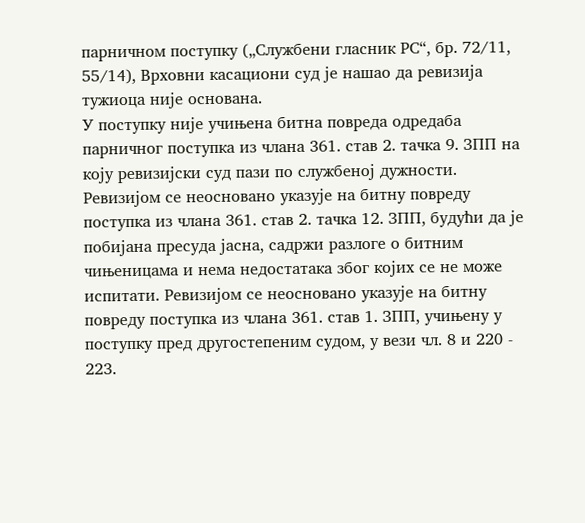парничном поступку („Службени гласник РС“, бр. 72/11, 55/14), Врховни касациони суд је нашао да ревизија тужиоца није основана.
У поступку није учињена битна повреда одредаба парничног поступка из члана 361. став 2. тачка 9. ЗПП на коју ревизијски суд пази по службеној дужности. Ревизијом се неосновано указује на битну повреду поступка из члана 361. став 2. тачка 12. ЗПП, будући да је побијана пресуда јасна, садржи разлоге о битним чињеницама и нема недостатака због којих се не може испитати. Ревизијом се неосновано указује на битну повреду поступка из члана 361. став 1. ЗПП, учињену у поступку пред другостепеним судом, у вези чл. 8 и 220 - 223.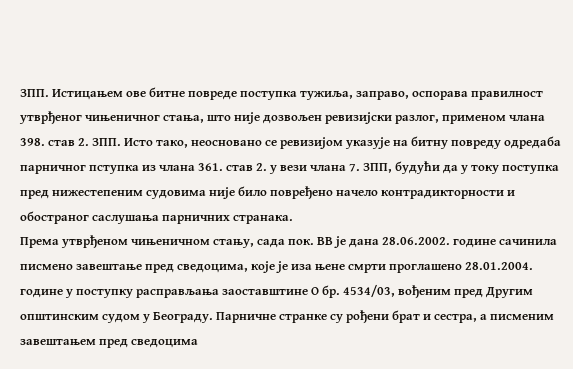ЗПП. Истицањем ове битне повреде поступка тужиља, заправо, оспорава правилност утврђеног чињеничног стања, што није дозвољен ревизијски разлог, применом члана 398. став 2. ЗПП. Исто тако, неосновано се ревизијом указује на битну повреду одредаба парничног пступка из члана 361. став 2. у вези члана 7. ЗПП, будући да у току поступка пред нижестепеним судовима није било повређено начело контрадикторности и обостраног саслушања парничних странака.
Према утврђеном чињеничном стању, сада пок. ВВ је дана 28.06.2002. године сачинила писмено завештање пред сведоцима, које је иза њене смрти проглашено 28.01.2004. године у поступку расправљања заоставштине О бр. 4534/03, вођеним пред Другим општинским судом у Београду. Парничне странке су рођени брат и сестра, а писменим завештањем пред сведоцима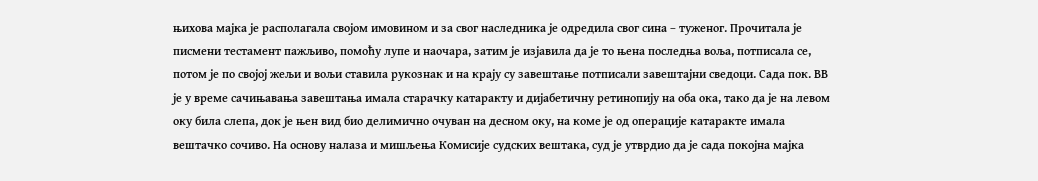њихова мајка је располагала својом имовином и за свог наследника је одредила свог сина – туженог. Прочитала је писмени тестамент пажљиво, помоћу лупе и наочара, затим је изјавила да је то њена последња воља, потписала се, потом је по својој жељи и вољи ставила рукознак и на крају су завештање потписали завештајни сведоци. Сада пок. ВВ је у време сачињавања завештања имала старачку катаракту и дијабетичну ретинопију на оба ока, тако да је на левом оку била слепа, док је њен вид био делимично очуван на десном оку, на коме је од операције катаракте имала вештачко сочиво. На основу налаза и мишљења Комисије судских вештака, суд је утврдио да је сада покојна мајка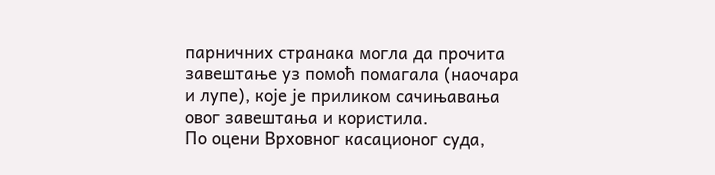парничних странака могла да прочита завештање уз помоћ помагала (наочара и лупе), које је приликом сачињавања овог завештања и користила.
По оцени Врховног касационог суда,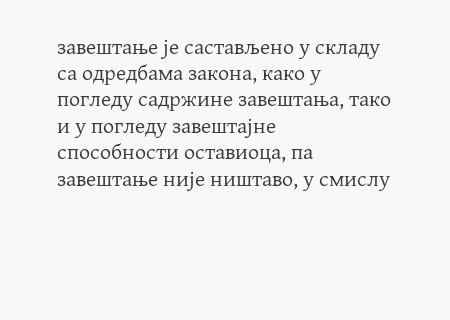завештање је састављено у складу са одредбама закона, како у погледу садржине завештања, тако и у погледу завештајне способности оставиоца, па завештање није ништаво, у смислу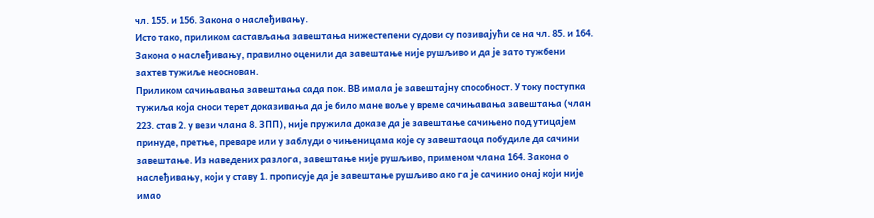чл. 155. и 156. Закона о наслеђивању.
Исто тако, приликом састављања завештања нижестепени судови су позивајући се на чл. 85. и 164. Закона о наслеђивању, правилно оценили да завештање није рушљиво и да је зато тужбени захтев тужиље неоснован.
Приликом сачињавања завештања сада пок. ВВ имала је завештајну способност. У току поступка тужиља која сноси терет доказивања да је било мане воље у време сачињавања завештања (члан 223. став 2. у вези члана 8. ЗПП), није пружила доказе да је завештање сачињено под утицајем принуде, претње, преваре или у заблуди о чињеницама које су завештаоца побудиле да сачини завештање. Из наведених разлога, завештање није рушљиво, применом члана 164. Закона о наслеђивању, који у ставу 1. прописује да је завештање рушљиво ако га је сачинио онај који није имао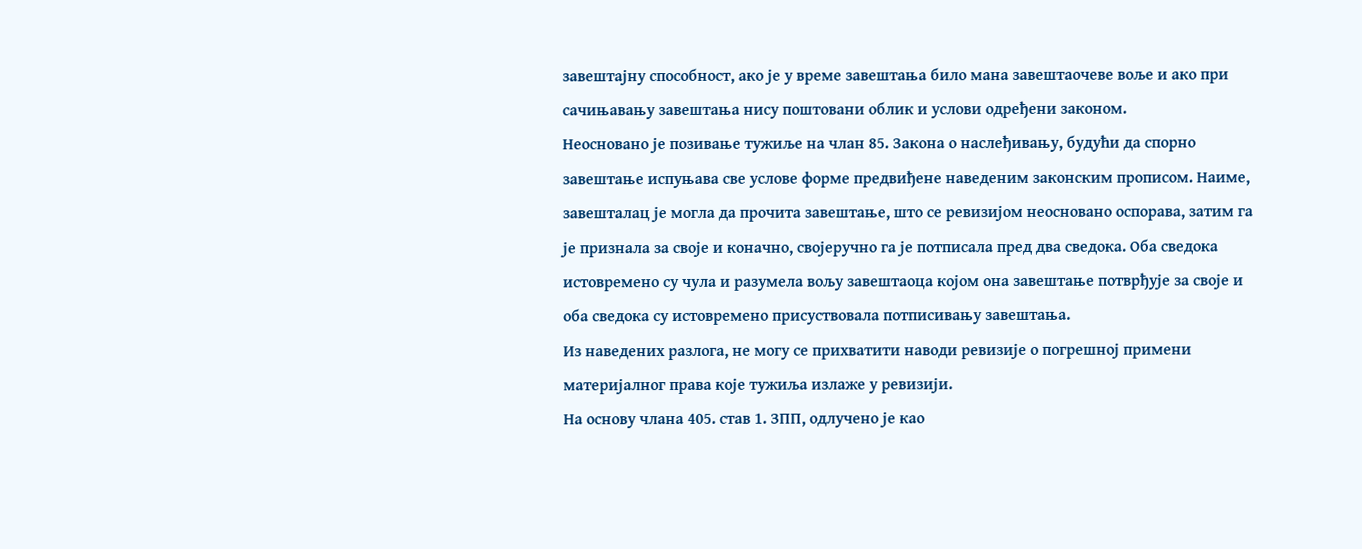завештајну способност, ако је у време завештања било мана завештаочеве воље и ако при сачињавању завештања нису поштовани облик и услови одређени законом.
Неосновано је позивање тужиље на члан 85. Закона о наслеђивању, будући да спорно завештање испуњава све услове форме предвиђене наведеним законским прописом. Наиме, завешталац је могла да прочита завештање, што се ревизијом неосновано оспорава, затим га је признала за своје и коначно, својеручно га је потписала пред два сведока. Оба сведока истовремено су чула и разумела вољу завештаоца којом она завештање потврђује за своје и оба сведока су истовремено присуствовала потписивању завештања.
Из наведених разлога, не могу се прихватити наводи ревизије о погрешној примени материјалног права које тужиља излаже у ревизији.
На основу члана 405. став 1. ЗПП, одлучено је као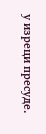у изреци пресуде.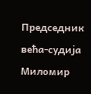Председник већа-судија
Миломир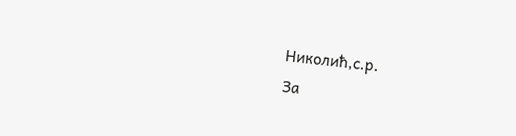Николић,с.р.
За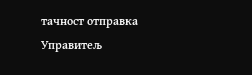тачност отправка
Управитељ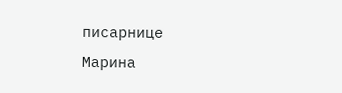писарнице
Марина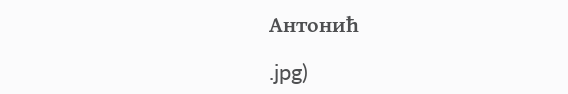Антонић

.jpg)